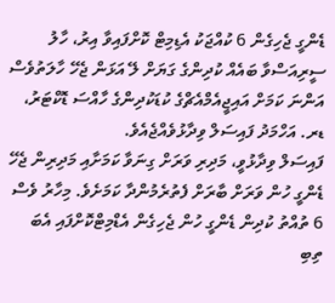ޑެންގީ ޖެހިގެން 6 ކުއްޖަކު އެޑިމިޓް ކޮށްފައިވާ އިރު، ހާލު ސީރިއަސްވާ ބައެއް ކުދިންގެ ގަޔަށް ލޭ އަޅަން ޖެހޭ ހާލަތުވެސް އަންނަ ކަމަށް އައިޖީއެމްއެޗްގެ ކުޑަކުދިންގެ ހާއްސަ ޑޮކްޓަރު، ޑރ. އަހްމަދު ފައިސަލް ވިދާޅުވެއްޖެއެވެ.
ފައިސަލް ވިދާޅުވީ، މަދިރި ވަރަށް ގިނަވާ ކަމަށާއި މަދިރިން ޖެހޭ ޑެންގީ ހުން ވަރަށް ބާރަށް ފެތުރެމުންދާ ކަމަށެވެ. މިހާރު ވެސް 6 ތުއްތު ކުދިން ޑެންގީ ހުން ޖެހިގެން އެޑްމިޓްކޮށްފައި އެބަ ތިބި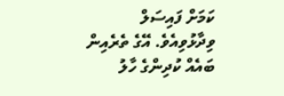ކަމަށް ފައިސަލް ވިދާޅުވިއެވެ. އޭގެ ތެރެއިން ބައެއް ކުދިންގެ ހާލު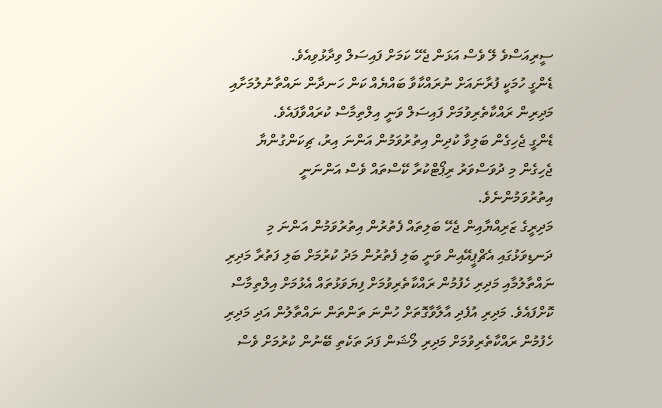ސީރިއަސްވެ ލޭ ވެސް އަޅަން ޖެހޭ ކަމަށް ފައިސަލް ވިދާޅުވިއެވެ.
ޑެންގީ ހުމަކީ ފުރާނައަށް ނުރައްކާވާ ބައްޔެއް ކަން ހަނދާން ނައްތާނުލުމަށާއި މަދިރިން ރައްކާތެރިވުމަށް ފައިސަލް ވަނީ އިލްތިމާސް ކުރައްވާފައެވެ.
ޑެންގީ ޖެހިގެން ބަލިވާ ކުދިން އިތުރުވަމުން އަންނަ އިރު، ޗިކަންގުންޔާ ޖެހިގެން މި ދުވަސްވަރު ރިޕޯޓްކުރާ ކޭސްތައް ވެސް އަންނަނީ އިތުރުވަމުންނެވެ.
މަދިރީގެ ޒަރިއްޔާއިން ޖެހޭ ބަލިތައް ފެތުރުން އިތުރުވަމުން އަންނަ މި ދަނޑިވަޅުގައި އެޗްޕީއޭއިން ވަނީ ބަލި ފެތުރުން މަދު ކުރުމަށް ބަލި ފަތުރާ މަދިރި ނައްތާލުމާއި މަދިރި ހެފުމުން ރައްކާތެރިވުމަށް ފިޔަވަޅުތައް އެޅުމަށް އިލްތިމާސް ކޮށްފައެވެ. މަދިރި އުފެދި އާލާވާގޮތަށް ހުންނަ ތަންތަން ނައްތާލުން އަދި މަދިރި ހެފުމުން ރައްކާތެރިވުމަށް މަދިރި ލޯޝަން ފަދަ ތަކެތި ބޭނުން ކުރުމަށް ވެސް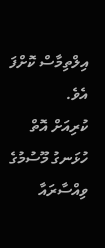އިލްތިމާސް ކޮށްފަ އެވެ.
ކުރިއަށް އޮތް ހުޅަނގު މޫސުމުގެ ވިއްސާރައާ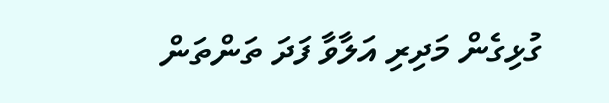ގުޅިގެން މަދިރި އަލާވާ ފަދަ ތަންތަން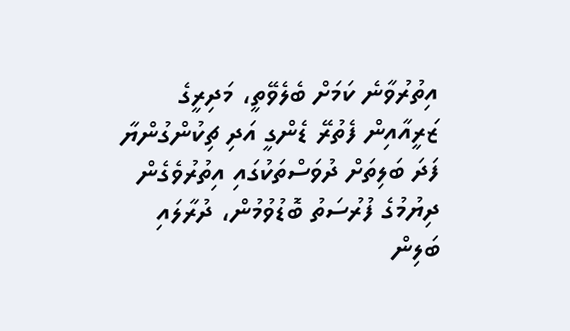އިތުރުވާނެ ކަމަށް ބެލެވޭތީ، މަދިރީގެ ޒަރީއާއިން ފެތުރޭ ޑެންގީ އަދި ޗިކުންގުންޔާ ފަދަ ބަލިތަށް ދުވަސްތަކުގައި އިތުރުވެގެން ދިޔުމުގެ ފުރުސަތު ބޮޑުވުމުން، ދުރާލައި ބަލިން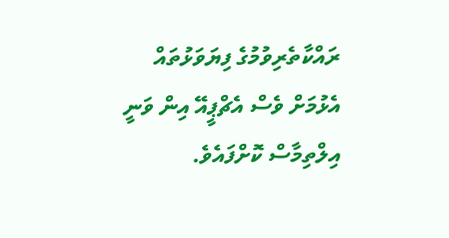ރައްކާތެރިވުމުގެ ފިޔަވަޅުތައް އެޅުމަށް ވެސް އެޗްޕީއޭ އިން ވަނީ އިލްތިމާސް ކޮށްފައެވެ.